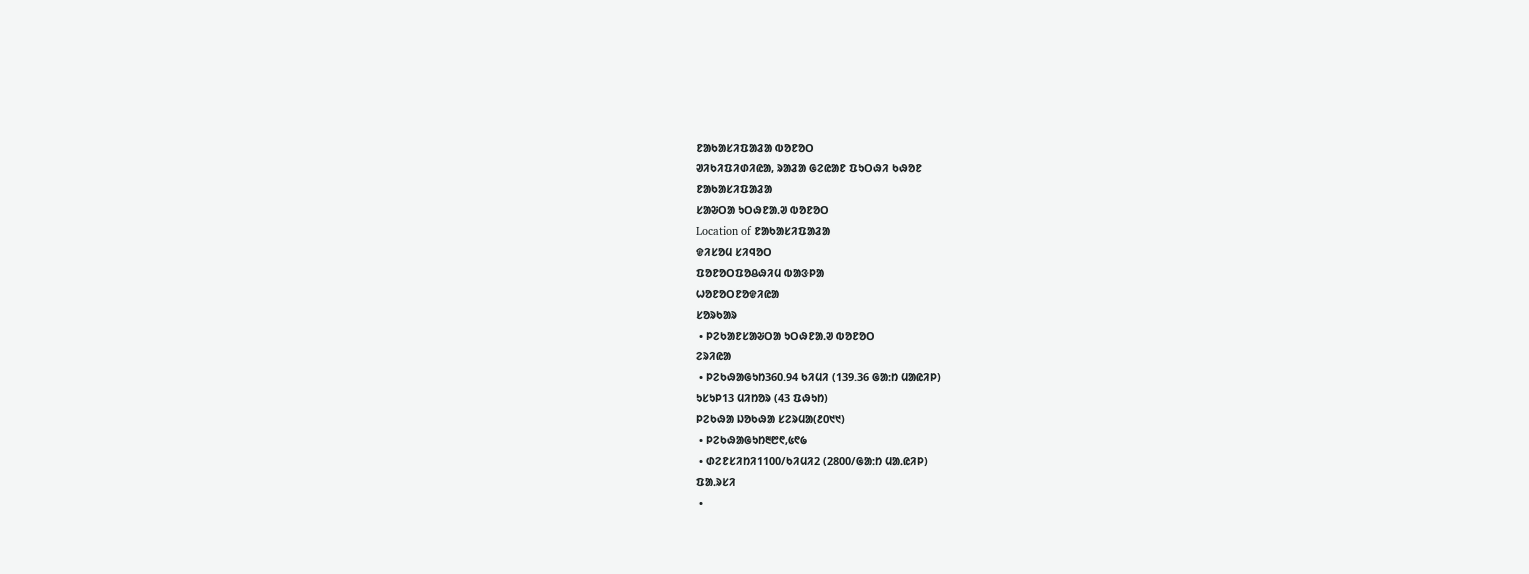ᱱᱟᱠᱟᱥᱤᱯᱟᱲᱟ ᱵᱚᱱᱚᱛ
ᱣᱤᱠᱤᱯᱤᱰᱤᱭᱟ, ᱨᱟᱲᱟ ᱜᱮᱭᱟᱱ ᱯᱩᱛᱷᱤ ᱠᱷᱚᱱ
ᱱᱟᱠᱟᱥᱤᱯᱟᱲᱟ
ᱥᱟᱶᱛᱟ ᱩᱛᱷᱱᱟᱹᱣ ᱵᱚᱱᱚᱛ
Location of ᱱᱟᱠᱟᱥᱤᱯᱟᱲᱟ
ᱫᱤᱥᱚᱢ ᱥᱤᱧᱚᱛ
ᱯᱚᱱᱚᱛᱯᱚᱪᱷᱤᱢ ᱵᱟᱝᱞᱟ
ᱦᱚᱱᱚᱛᱱᱚᱫᱤᱭᱟ
ᱥᱚᱨᱠᱟᱨ
 • ᱞᱮᱠᱟᱱᱥᱟᱶᱛᱟ ᱩᱛᱷᱱᱟᱹᱣ ᱵᱚᱱᱚᱛ
ᱮᱨᱤᱭᱟ
 • ᱞᱮᱠᱷᱟᱜᱩᱴ360.94 ᱠᱤᱢᱤ (139.36 ᱜᱟᱺᱴ ᱢᱟᱭᱤᱞ)
ᱩᱥᱩᱞ13 ᱢᱤᱴᱚᱨ (43 ᱯᱷᱩᱴ)
ᱞᱮᱠᱷᱟ ᱡᱚᱠᱷᱟ ᱥᱮᱨᱢᱟ(᱒᱐᱑᱑)
 • ᱞᱮᱠᱷᱟᱜᱩᱴ᱓᱘᱖,᱕᱖᱙
 • ᱰᱮᱱᱥᱤᱴᱤ1100/ᱠᱤᱢᱤ2 (2800/ᱜᱟᱺᱴ ᱢᱟᱹᱭᱤᱞ)
ᱯᱟᱹᱨᱥᱤ
 •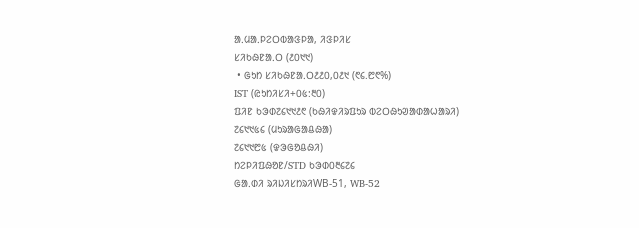ᱟᱹᱢᱟᱹᱞᱮᱛᱵᱟᱝᱞᱟ, ᱤᱝᱞᱤᱥ
ᱥᱤᱠᱷᱱᱟᱹᱛ (᱒᱐᱑᱑)
 • ᱜᱩᱴ ᱥᱤᱠᱷᱱᱟᱹᱛ᱒᱒᱐,᱐᱒᱑ (᱖᱔.᱘᱖%)
IST (ᱭᱩᱴᱤᱥᱤ+᱐᱕:᱓᱐)
ᱯᱤᱱ ᱠᱳᱰ᱗᱔᱑᱑᱒᱖ (ᱠᱷᱤᱫᱤᱨᱯᱩᱨ ᱵᱮᱛᱷᱩᱣᱟᱰᱟᱦᱟᱨᱤ)
᱗᱔᱑᱑᱕᱔ (ᱢᱩᱨᱟᱜᱟᱪᱷᱟ)
᱗᱔᱑᱑᱘᱕ (ᱫᱳᱜᱚᱪᱷᱤ)
ᱴᱮᱞᱤᱯᱷᱚᱱ/STD ᱠᱳᱰ᱐᱓᱔᱗᱔
ᱜᱟᱹᱰᱤ ᱨᱤᱡᱤᱥᱴᱨᱤWB-51, WB-52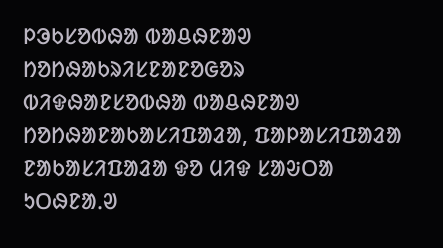ᱞᱳᱠᱥᱚᱵᱷᱟ ᱵᱟᱪᱷᱱᱟᱣ ᱴᱚᱴᱷᱟᱠᱨᱤᱥᱱᱟᱱᱚᱜᱚᱨ
ᱵᱤᱫᱷᱟᱱᱥᱚᱵᱷᱟ ᱵᱟᱪᱷᱱᱟᱣ ᱴᱚᱴᱷᱟᱱᱟᱠᱟᱥᱤᱯᱟᱲᱟ, ᱯᱟᱞᱟᱥᱤᱯᱟᱲᱟ
ᱱᱟᱠᱟᱥᱤᱯᱟᱲᱟ ᱫᱚ ᱢᱤᱫ ᱥᱟᱶᱛᱟ ᱩᱛᱷᱱᱟᱹᱣ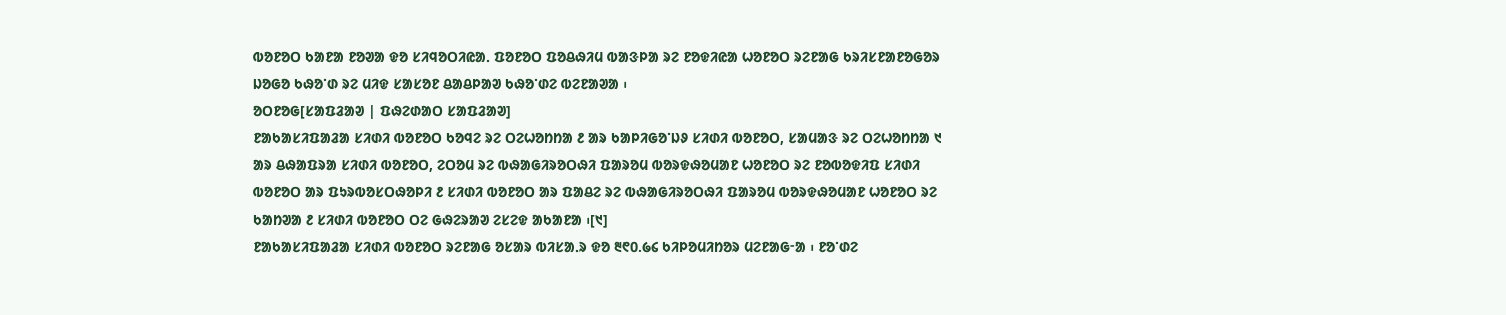ᱵᱚᱱᱚᱛ ᱠᱟᱱᱟ ᱱᱚᱣᱟ ᱫᱚ ᱥᱤᱧᱚᱛᱤᱭᱟᱹ ᱯᱚᱱᱚᱛ ᱯᱚᱪᱷᱤᱢ ᱵᱟᱝᱞᱟ ᱨᱮ ᱱᱚᱫᱤᱭᱟ ᱦᱚᱱᱚᱛ ᱨᱮᱱᱟᱜ ᱠᱨᱤᱥᱱᱟᱱᱚᱜᱚᱨ ᱡᱚᱜᱚ ᱠᱷᱚᱸᱰ ᱨᱮ ᱢᱤᱫ ᱥᱟᱥᱚᱱ ᱪᱟᱪᱞᱟᱣ ᱠᱷᱚᱸᱰᱮ ᱵᱮᱱᱟᱣᱟ ᱾
ᱚᱛᱱᱚᱜ[ᱥᱟᱯᱲᱟᱣ | ᱯᱷᱮᱰᱟᱛ ᱥᱟᱯᱲᱟᱣ]
ᱱᱟᱠᱟᱥᱤᱯᱟᱲᱟ ᱥᱤᱰᱤ ᱵᱚᱱᱚᱛ ᱠᱚᱧᱮ ᱨᱮ ᱛᱮᱦᱚᱴᱴᱟ ᱒ ᱟᱨ ᱠᱟᱞᱤᱜᱚᱸᱡᱽ ᱥᱤᱰᱤ ᱵᱚᱱᱚᱛ, ᱥᱟᱢᱟᱝ ᱨᱮ ᱛᱮᱦᱚᱴᱴᱟ ᱑ ᱟᱨ ᱪᱷᱟᱯᱨᱟ ᱥᱤᱰᱤ ᱵᱚᱱᱚᱛ, ᱮᱛᱚᱢ ᱨᱮ ᱵᱷᱟᱜᱤᱨᱚᱛᱷᱤ ᱯᱟᱨᱚᱢ ᱵᱚᱨᱫᱷᱚᱢᱟᱱ ᱦᱚᱱᱚᱛ ᱨᱮ ᱱᱚᱵᱚᱫᱤᱯ ᱥᱤᱰᱤ ᱵᱚᱱᱚᱛ ᱟᱨ ᱯᱩᱨᱵᱚᱥᱛᱷᱚᱞᱤ ᱒ ᱥᱤᱰᱤ ᱵᱚᱱᱚᱛ ᱟᱨ ᱯᱟᱪᱮ ᱨᱮ ᱵᱷᱟᱜᱤᱨᱚᱛᱷᱤ ᱯᱟᱨᱚᱢ ᱵᱚᱨᱫᱷᱚᱢᱟᱱ ᱦᱚᱱᱚᱛ ᱨᱮ ᱠᱟᱴᱣᱟ ᱒ ᱥᱤᱰᱤ ᱵᱚᱱᱚᱛ ᱛᱮ ᱜᱷᱮᱨᱟᱣ ᱮᱥᱮᱫ ᱟᱠᱟᱱᱟ ᱾[᱑]
ᱱᱟᱠᱟᱥᱤᱯᱟᱲᱟ ᱥᱤᱰᱤ ᱵᱚᱱᱚᱛ ᱨᱮᱱᱟᱜ ᱚᱥᱟᱨ ᱵᱤᱥᱟᱹᱨ ᱫᱚ ᱓᱖᱐.᱙᱔ ᱠᱤᱞᱚᱢᱤᱴᱚᱨ ᱢᱮᱱᱟᱜᱼᱟ ᱾ ᱱᱚᱸᱰᱮ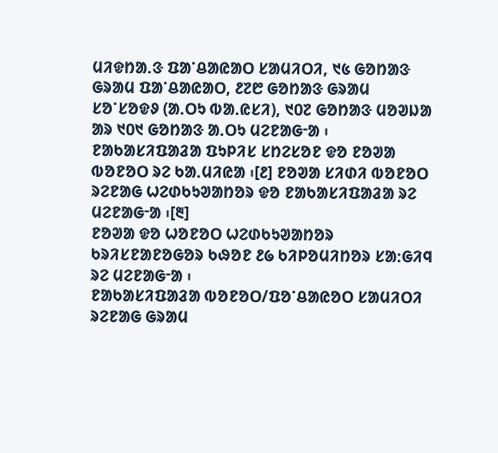ᱢᱤᱫᱴᱟᱹᱝ ᱯᱟᱸᱪᱟᱭᱟᱛ ᱥᱟᱢᱤᱛᱤ, ᱑᱕ ᱜᱚᱴᱟᱝ ᱜᱨᱟᱢ ᱯᱟᱸᱪᱟᱭᱟᱛ, ᱒᱗᱘ ᱜᱚᱴᱟᱝ ᱜᱨᱟᱢ ᱥᱚᱸᱥᱚᱫᱽ (ᱟᱹᱛᱩ ᱵᱟᱹᱭᱥᱤ), ᱑᱐᱗ ᱜᱚᱴᱟᱝ ᱢᱚᱣᱡᱟ ᱟᱨ ᱑᱐᱑ ᱜᱚᱴᱟᱝ ᱟᱹᱛᱩ ᱢᱮᱱᱟᱜᱼᱟ ᱾ ᱱᱟᱠᱟᱥᱤᱯᱟᱲᱟ ᱯᱩᱞᱤᱥ ᱥᱴᱮᱥᱚᱱ ᱫᱚ ᱱᱚᱣᱟ ᱵᱚᱱᱚᱛ ᱨᱮ ᱠᱟᱹᱢᱤᱭᱟ ᱾[᱒] ᱱᱚᱣᱟ ᱥᱤᱰᱤ ᱵᱚᱱᱚᱛ ᱨᱮᱱᱟᱜ ᱦᱮᱰᱠᱩᱣᱟᱴᱚᱨ ᱫᱚ ᱱᱟᱠᱟᱥᱤᱯᱟᱲᱟ ᱨᱮ ᱢᱮᱱᱟᱜᱼᱟ ᱾[᱓]
ᱱᱚᱣᱟ ᱫᱚ ᱦᱚᱱᱚᱛ ᱦᱮᱰᱠᱩᱣᱟᱴᱚᱨ ᱠᱨᱤᱥᱱᱟᱱᱚᱜᱚᱨ ᱠᱷᱚᱱ ᱒᱙ ᱠᱤᱞᱚᱢᱤᱴᱚᱨ ᱥᱟᱺᱜᱤᱧ ᱨᱮ ᱢᱮᱱᱟᱜᱼᱟ ᱾
ᱱᱟᱠᱟᱥᱤᱯᱟᱲᱟ ᱵᱚᱱᱚᱛ/ᱯᱚᱸᱪᱟᱭᱚᱛ ᱥᱟᱢᱤᱛᱤ ᱨᱮᱱᱟᱜ ᱜᱨᱟᱢ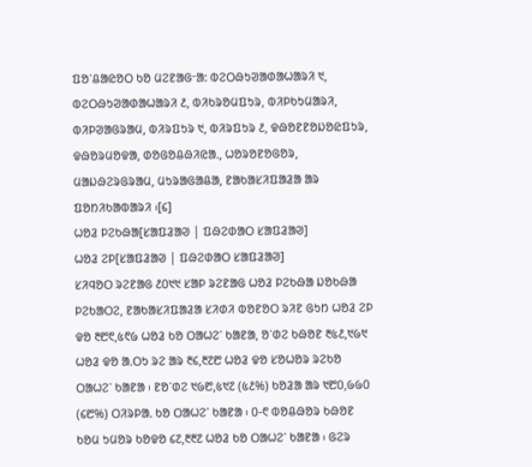ᱯᱚᱸᱪᱟᱭᱚᱛ ᱠᱚ ᱢᱮᱱᱟᱜᱼᱟ: ᱵᱮᱛᱷᱩᱣᱟᱰᱟᱦᱟᱨᱤ ᱑, ᱵᱮᱛᱷᱩᱣᱟᱰᱟᱦᱟᱨᱤ ᱒, ᱵᱤᱠᱨᱚᱢᱯᱩᱨ, ᱵᱤᱞᱠᱩᱢᱟᱨᱤ, ᱵᱤᱞᱣᱟᱜᱨᱟᱢ, ᱵᱤᱨᱯᱩᱨ ᱑, ᱵᱤᱨᱯᱩᱨ ᱒, ᱫᱷᱚᱱᱱᱚᱡᱚᱭᱯᱩᱨ, ᱫᱷᱚᱨᱢᱚᱫᱟ, ᱰᱚᱜᱚᱪᱷᱤᱭᱟᱹ, ᱦᱚᱨᱚᱱᱚᱜᱚᱨ, ᱢᱟᱡᱷᱮᱨᱜᱨᱟᱢ, ᱢᱩᱨᱟᱜᱟᱪᱟ, ᱱᱟᱠᱟᱥᱤᱯᱟᱲᱟ ᱟᱨ ᱯᱚᱴᱤᱠᱟᱵᱟᱨᱤ ᱾[᱔]
ᱦᱚᱲ ᱞᱮᱠᱷᱟ[ᱥᱟᱯᱲᱟᱣ | ᱯᱷᱮᱰᱟᱛ ᱥᱟᱯᱲᱟᱣ]
ᱦᱚᱲ ᱮᱞ[ᱥᱟᱯᱲᱟᱣ | ᱯᱷᱮᱰᱟᱛ ᱥᱟᱯᱲᱟᱣ]
ᱥᱤᱧᱚᱛ ᱨᱮᱱᱟᱜ ᱒᱐᱑᱑ ᱥᱟᱞ ᱨᱮᱱᱟᱜ ᱦᱚᱲ ᱞᱮᱠᱷᱟ ᱡᱚᱠᱷᱟ ᱞᱮᱠᱟᱛᱮ, ᱱᱟᱠᱟᱥᱤᱯᱟᱲᱟ ᱥᱤᱰᱤ ᱵᱚᱱᱚᱛ ᱨᱤᱱ ᱜᱩᱴ ᱦᱚᱲ ᱮᱞ ᱫᱚ ᱓᱘᱖,᱕᱖᱙ ᱦᱚᱲ ᱠᱚ ᱛᱟᱦᱮᱸ ᱠᱟᱱᱟ, ᱚᱸᱰᱮ ᱠᱷᱚᱱ ᱓᱕᱒,᱑᱙᱑ ᱦᱚᱲ ᱫᱚ ᱟᱹᱛᱩ ᱨᱮ ᱟᱨ ᱓᱔,᱓᱗᱘ ᱦᱚᱲ ᱫᱚ ᱥᱚᱦᱚᱨ ᱨᱮᱠᱚ ᱛᱟᱦᱮᱸ ᱠᱟᱱᱟ ᱾ ᱱᱚᱸᱰᱮ ᱑᱙᱘,᱕᱑᱗ (᱕᱒%) ᱠᱚᱲᱟ ᱟᱨ ᱑᱘᱐,᱙᱙᱐ (᱔᱘%) ᱛᱤᱨᱞᱟᱹ ᱠᱚ ᱛᱟᱦᱮᱸ ᱠᱟᱱᱟ ᱾ ᱐-᱖ ᱵᱚᱪᱷᱚᱨ ᱠᱷᱚᱱ ᱠᱚᱢ ᱩᱢᱚᱨ ᱠᱚᱫᱚ ᱔᱗,᱓᱓᱗ ᱦᱚᱲ ᱠᱚ ᱛᱟᱦᱮᱸ ᱠᱟᱱᱟ ᱾ ᱜᱮᱨ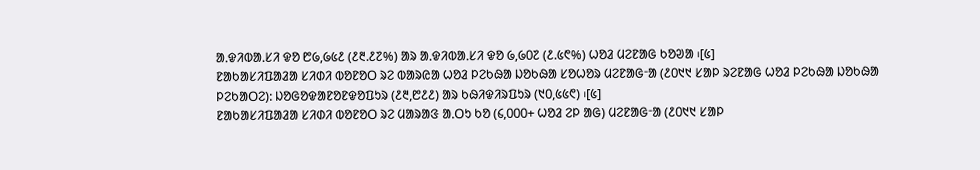ᱟᱹᱫᱤᱵᱟᱹᱥᱤ ᱫᱚ ᱘᱙,᱙᱕᱒ (᱒᱓.᱒᱗%) ᱟᱨ ᱟᱹᱫᱤᱵᱟᱹᱥᱤ ᱫᱚ ᱙,᱙᱐᱗ (᱒.᱕᱖%) ᱦᱚᱲ ᱢᱮᱱᱟᱜ ᱠᱚᱣᱟ ᱾[᱕]
ᱱᱟᱠᱟᱥᱤᱯᱟᱲᱟ ᱥᱤᱰᱤ ᱵᱚᱱᱚᱛ ᱨᱮ ᱵᱟᱨᱭᱟ ᱦᱚᱲ ᱞᱮᱠᱷᱟ ᱡᱚᱠᱷᱟ ᱥᱚᱦᱚᱨ ᱢᱮᱱᱟᱜᱼᱟ (᱒᱐᱑᱑ ᱥᱟᱞ ᱨᱮᱱᱟᱜ ᱦᱚᱲ ᱞᱮᱠᱷᱟ ᱡᱚᱠᱷᱟ ᱞᱮᱠᱟᱛᱮ): ᱡᱚᱜᱚᱫᱟᱱᱚᱱᱫᱚᱯᱩᱨ (᱒᱓,᱘᱒᱒) ᱟᱨ ᱠᱷᱤᱫᱤᱨᱯᱩᱨ (᱑᱐,᱕᱕᱖) ᱾[᱕]
ᱱᱟᱠᱟᱥᱤᱯᱟᱲᱟ ᱥᱤᱰᱤ ᱵᱚᱱᱚᱛ ᱨᱮ ᱢᱟᱨᱟᱝ ᱟᱹᱛᱩ ᱠᱚ (᱔,᱐᱐᱐+ ᱦᱚᱲ ᱮᱞ ᱟᱜ) ᱢᱮᱱᱟᱜᱼᱟ (᱒᱐᱑᱑ ᱥᱟᱞ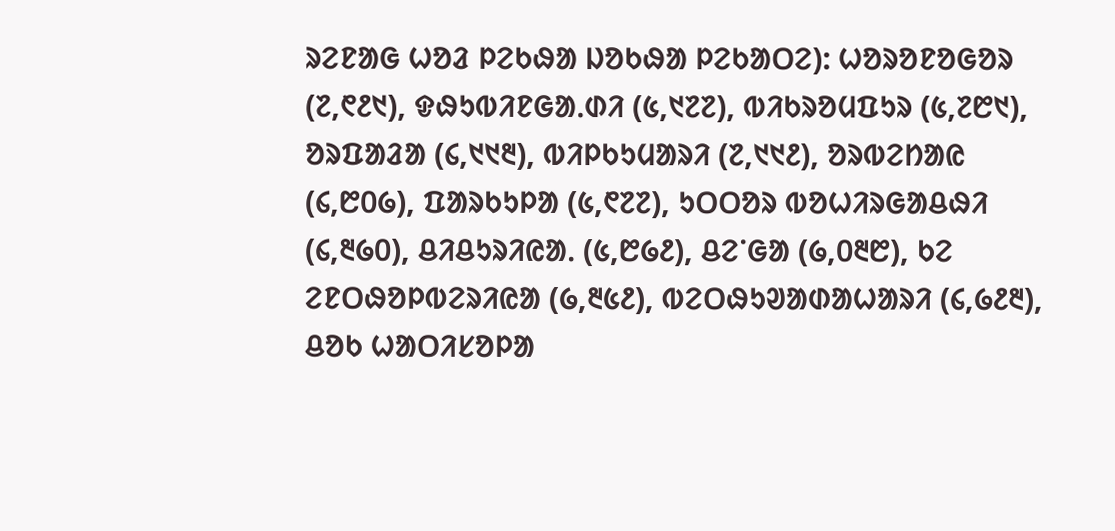ᱨᱮᱱᱟᱜ ᱦᱚᱲ ᱞᱮᱠᱷᱟ ᱡᱚᱠᱷᱟ ᱞᱮᱠᱟᱛᱮ): ᱦᱚᱨᱚᱱᱚᱜᱚᱨ (᱗,᱖᱒᱑), ᱫᱷᱩᱵᱤᱱᱜᱟᱹᱰᱤ (᱕,᱑᱗᱗), ᱵᱤᱠᱨᱚᱢᱯᱩᱨ (᱕,᱗᱘᱑), ᱚᱨᱯᱟᱲᱟ (᱔,᱑᱑᱓), ᱵᱤᱞᱠᱩᱢᱟᱨᱤ (᱗,᱑᱑᱒), ᱚᱨᱵᱮᱴᱟᱭ (᱔,᱘᱐᱙), ᱯᱟᱨᱠᱩᱞᱟ (᱕,᱖᱗᱗), ᱩᱛᱛᱚᱨ ᱵᱚᱦᱤᱨᱜᱟᱪᱷᱤ (᱔,᱓᱙᱐), ᱪᱤᱪᱩᱨᱤᱭᱟᱹ (᱕,᱘᱙᱒), ᱪᱮᱸᱜᱟ (᱙,᱐᱓᱘), ᱠᱮ ᱮᱱᱛᱷᱚᱞᱵᱮᱨᱤᱭᱟ (᱙,᱓᱕᱒), ᱵᱮᱛᱷᱩᱣᱟᱰᱟᱦᱟᱨᱤ (᱔,᱙᱒᱓), ᱪᱚᱠ ᱦᱟᱛᱤᱥᱚᱞᱟ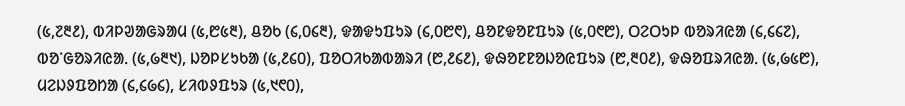(᱕,᱗᱓᱒), ᱵᱤᱞᱣᱟᱜᱨᱟᱢ (᱕,᱘᱕᱓), ᱪᱚᱠ (᱔,᱐᱔᱓), ᱫᱟᱫᱩᱯᱩᱨ (᱔,᱐᱘᱖), ᱪᱚᱱᱫᱚᱱᱯᱩᱨ (᱕,᱐᱖᱘), ᱛᱮᱛᱩᱞ ᱵᱚᱨᱤᱭᱟ (᱔,᱔᱔᱗), ᱵᱚᱸᱜᱚᱨᱤᱭᱟᱹ (᱕,᱙᱓᱑), ᱡᱚᱞᱥᱩᱠᱟ (᱕,᱒᱔᱐), ᱯᱚᱛᱤᱠᱟᱵᱟᱨᱤ (᱘,᱒᱔᱒), ᱫᱷᱚᱱᱱᱚᱡᱚᱭᱯᱩᱨ (᱘,᱓᱐᱒), ᱫᱷᱚᱯᱨᱤᱭᱟᱹ (᱕,᱙᱕᱘), ᱢᱮᱡᱽᱯᱚᱴᱟ (᱔,᱔᱙᱔), ᱥᱤᱵᱽᱯᱩᱨ (᱕,᱑᱖᱐),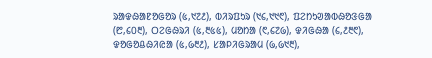ᱨᱟᱫᱷᱟᱱᱚᱜᱚᱨ (᱕,᱑᱗᱒), ᱵᱤᱨᱯᱩᱨ (᱑᱔,᱑᱑᱖), ᱯᱮᱴᱩᱣᱟᱵᱷᱚᱝᱜᱟ (᱘,᱔᱐᱓), ᱛᱮᱜᱷᱨᱤ (᱕,᱓᱕᱕), ᱢᱚᱴᱟ (᱖,᱔᱗᱙), ᱫᱤᱜᱷᱟ (᱔,᱒᱓᱖), ᱫᱚᱜᱚᱪᱷᱤᱭᱟ (᱕,᱙᱓᱒), ᱥᱟᱞᱤᱜᱨᱟᱢ (᱙,᱙᱑᱓),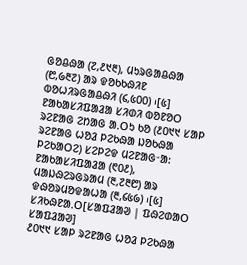ᱜᱚᱪᱷᱟ (᱗,᱒᱑᱓), ᱢᱩᱨᱜᱟᱪᱷᱟ (᱘,᱙᱓᱗) ᱟᱨ ᱫᱚᱠᱠᱷᱤᱱ ᱵᱚᱦᱤᱨᱜᱟᱪᱷᱤ (᱔,᱕᱐᱐) ᱾[᱕]
ᱱᱟᱠᱟᱥᱤᱯᱟᱲᱟ ᱥᱤᱰᱤ ᱵᱚᱱᱚᱛ ᱨᱮᱱᱟᱜ ᱮᱴᱟᱜ ᱟᱹᱛᱩ ᱠᱚ (᱒᱐᱑᱑ ᱥᱟᱞ ᱨᱮᱱᱟᱜ ᱦᱚᱲ ᱞᱮᱠᱷᱟ ᱡᱚᱠᱷᱟ ᱞᱮᱠᱟᱛᱮ) ᱥᱮᱞᱮᱫ ᱢᱮᱱᱟᱜᱼᱟ: ᱱᱟᱠᱟᱥᱤᱯᱟᱲᱟ (᱖᱐᱒), ᱢᱟᱡᱷᱮᱨᱜᱨᱟᱢ (᱓,᱗᱓᱘) ᱟᱨ ᱫᱷᱚᱨᱢᱚᱫᱟᱦᱟ (᱓,᱔᱕᱙) ᱾[᱕]
ᱥᱤᱠᱷᱱᱟᱹᱛ[ᱥᱟᱯᱲᱟᱣ | ᱯᱷᱮᱰᱟᱛ ᱥᱟᱯᱲᱟᱣ]
᱒᱐᱑᱑ ᱥᱟᱞ ᱨᱮᱱᱟᱜ ᱦᱚᱲ ᱞᱮᱠᱷᱟ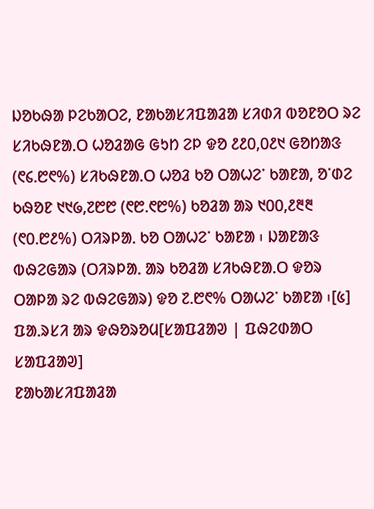ᱡᱚᱠᱷᱟ ᱞᱮᱠᱟᱛᱮ, ᱱᱟᱠᱟᱥᱤᱯᱟᱲᱟ ᱥᱤᱰᱤ ᱵᱚᱱᱚᱛ ᱨᱮ ᱥᱤᱠᱷᱱᱟᱹᱛ ᱦᱚᱲᱟᱜ ᱜᱩᱴ ᱮᱞ ᱫᱚ ᱒᱒᱐,᱐᱒᱑ ᱜᱚᱴᱟᱝ (᱖᱔.᱘᱖%) ᱥᱤᱠᱷᱱᱟᱹᱛ ᱦᱚᱲ ᱠᱚ ᱛᱟᱦᱮᱸ ᱠᱟᱱᱟ, ᱚᱸᱰᱮ ᱠᱷᱚᱱ ᱑᱑᱙,᱗᱘᱘ (᱖᱘.᱖᱘%) ᱠᱚᱲᱟ ᱟᱨ ᱑᱐᱐,᱒᱓᱓ (᱖᱐.᱘᱒%) ᱛᱤᱨᱞᱟᱹ ᱠᱚ ᱛᱟᱦᱮᱸ ᱠᱟᱱᱟ ᱾ ᱡᱟᱱᱟᱝ ᱵᱷᱮᱜᱟᱨ (ᱛᱤᱨᱞᱟᱹ ᱟᱨ ᱠᱚᱲᱟ ᱥᱤᱠᱷᱱᱟᱹᱛ ᱫᱚᱨ ᱛᱟᱞᱟ ᱨᱮ ᱵᱷᱮᱜᱟᱨ) ᱫᱚ ᱗.᱘᱖% ᱛᱟᱦᱮᱸ ᱠᱟᱱᱟ ᱾[᱕]
ᱯᱟᱹᱨᱥᱤ ᱟᱨ ᱫᱷᱚᱨᱚᱢ[ᱥᱟᱯᱲᱟᱣ | ᱯᱷᱮᱰᱟᱛ ᱥᱟᱯᱲᱟᱣ]
ᱱᱟᱠᱟᱥᱤᱯᱟᱲᱟ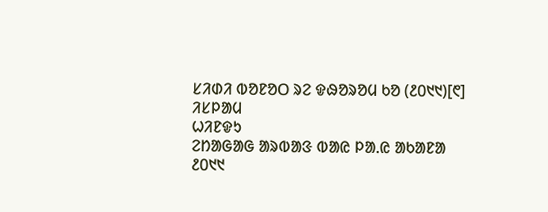ᱥᱤᱰᱤ ᱵᱚᱱᱚᱛ ᱨᱮ ᱫᱷᱚᱨᱚᱢ ᱠᱚ (᱒᱐᱑᱑)[᱖]
ᱤᱥᱞᱟᱢ
ᱦᱤᱱᱫᱩ
ᱮᱴᱟᱜᱟᱜ ᱟᱨᱵᱟᱝ ᱵᱟᱭ ᱞᱟᱹᱭ ᱟᱠᱟᱱᱟ
᱒᱐᱑᱑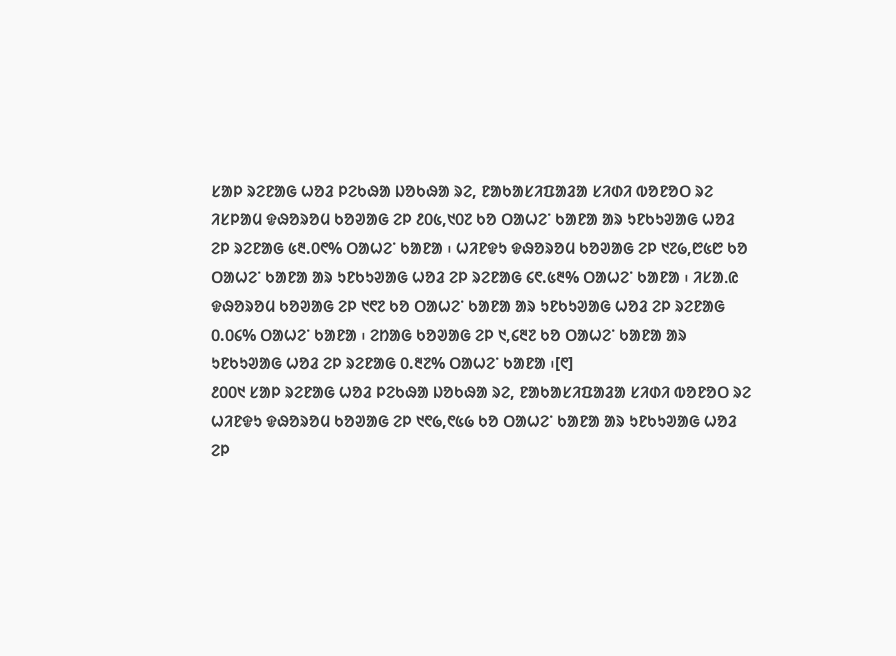ᱥᱟᱞ ᱨᱮᱱᱟᱜ ᱦᱚᱲ ᱞᱮᱠᱷᱟ ᱡᱚᱠᱷᱟ ᱨᱮ, ᱱᱟᱠᱟᱥᱤᱯᱟᱲᱟ ᱥᱤᱰᱤ ᱵᱚᱱᱚᱛ ᱨᱮ ᱤᱥᱞᱟᱢ ᱫᱷᱚᱨᱚᱢ ᱠᱚᱣᱟᱜ ᱮᱞ ᱒᱐᱕,᱑᱐᱗ ᱠᱚ ᱛᱟᱦᱮᱸ ᱠᱟᱱᱟ ᱟᱨ ᱩᱱᱠᱩᱣᱟᱜ ᱦᱚᱲ ᱮᱞ ᱨᱮᱱᱟᱜ ᱕᱓.᱐᱖% ᱛᱟᱦᱮᱸ ᱠᱟᱱᱟ ᱾ ᱦᱤᱱᱫᱩ ᱫᱷᱚᱨᱚᱢ ᱠᱚᱣᱟᱜ ᱮᱞ ᱑᱗᱙,᱘᱕᱘ ᱠᱚ ᱛᱟᱦᱮᱸ ᱠᱟᱱᱟ ᱟᱨ ᱩᱱᱠᱩᱣᱟᱜ ᱦᱚᱲ ᱮᱞ ᱨᱮᱱᱟᱜ ᱔᱖.᱕᱓% ᱛᱟᱦᱮᱸ ᱠᱟᱱᱟ ᱾ ᱤᱥᱟᱹᱭ ᱫᱷᱚᱨᱚᱢ ᱠᱚᱣᱟᱜ ᱮᱞ ᱑᱖᱗ ᱠᱚ ᱛᱟᱦᱮᱸ ᱠᱟᱱᱟ ᱟᱨ ᱩᱱᱠᱩᱣᱟᱜ ᱦᱚᱲ ᱮᱞ ᱨᱮᱱᱟᱜ ᱐.᱐᱔% ᱛᱟᱦᱮᱸ ᱠᱟᱱᱟ ᱾ ᱮᱴᱟᱜ ᱠᱚᱣᱟᱜ ᱮᱞ ᱑,᱔᱓᱗ ᱠᱚ ᱛᱟᱦᱮᱸ ᱠᱟᱱᱟ ᱟᱨ ᱩᱱᱠᱩᱣᱟᱜ ᱦᱚᱲ ᱮᱞ ᱨᱮᱱᱟᱜ ᱐.᱓᱗% ᱛᱟᱦᱮᱸ ᱠᱟᱱᱟ ᱾[᱖]
᱒᱐᱐᱑ ᱥᱟᱞ ᱨᱮᱱᱟᱜ ᱦᱚᱲ ᱞᱮᱠᱷᱟ ᱡᱚᱠᱷᱟ ᱨᱮ, ᱱᱟᱠᱟᱥᱤᱯᱟᱲᱟ ᱥᱤᱰᱤ ᱵᱚᱱᱚᱛ ᱨᱮ ᱦᱤᱱᱫᱩ ᱫᱷᱚᱨᱚᱢ ᱠᱚᱣᱟᱜ ᱮᱞ ᱑᱖᱙,᱖᱕᱙ ᱠᱚ ᱛᱟᱦᱮᱸ ᱠᱟᱱᱟ ᱟᱨ ᱩᱱᱠᱩᱣᱟᱜ ᱦᱚᱲ ᱮᱞ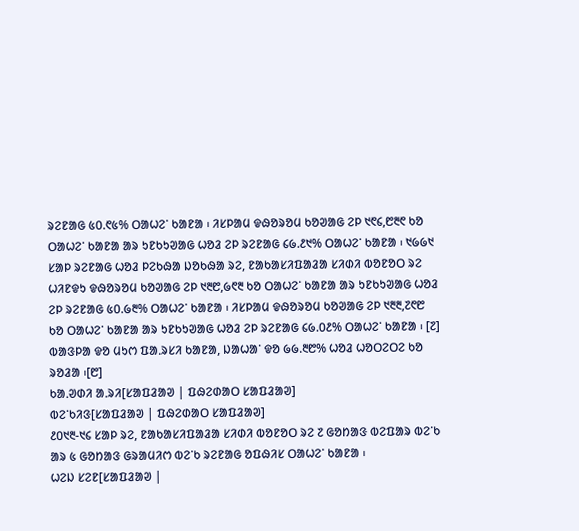ᱨᱮᱱᱟᱜ ᱕᱐.᱖᱕% ᱛᱟᱦᱮᱸ ᱠᱟᱱᱟ ᱾ ᱤᱥᱞᱟᱢ ᱫᱷᱚᱨᱚᱢ ᱠᱚᱣᱟᱜ ᱮᱞ ᱑᱖᱔,᱘᱓᱖ ᱠᱚ ᱛᱟᱦᱮᱸ ᱠᱟᱱᱟ ᱟᱨ ᱩᱱᱠᱩᱣᱟᱜ ᱦᱚᱲ ᱮᱞ ᱨᱮᱱᱟᱜ ᱔᱙.᱒᱑% ᱛᱟᱦᱮᱸ ᱠᱟᱱᱟ ᱾ ᱑᱙᱙᱑ ᱥᱟᱞ ᱨᱮᱱᱟᱜ ᱦᱚᱲ ᱞᱮᱠᱷᱟ ᱡᱚᱠᱷᱟ ᱨᱮ, ᱱᱟᱠᱟᱥᱤᱯᱟᱲᱟ ᱥᱤᱰᱤ ᱵᱚᱱᱚᱛ ᱨᱮ ᱦᱤᱱᱫᱩ ᱫᱷᱚᱨᱚᱢ ᱠᱚᱣᱟᱜ ᱮᱞ ᱑᱓᱘,᱙᱖᱓ ᱠᱚ ᱛᱟᱦᱮᱸ ᱠᱟᱱᱟ ᱟᱨ ᱩᱱᱠᱩᱣᱟᱜ ᱦᱚᱲ ᱮᱞ ᱨᱮᱱᱟᱜ ᱕᱐.᱙᱓% ᱛᱟᱦᱮᱸ ᱠᱟᱱᱟ ᱾ ᱤᱥᱞᱟᱢ ᱫᱷᱚᱨᱚᱢ ᱠᱚᱣᱟᱜ ᱮᱞ ᱑᱓᱓,᱗᱖᱘ ᱠᱚ ᱛᱟᱦᱮᱸ ᱠᱟᱱᱟ ᱟᱨ ᱩᱱᱠᱩᱣᱟᱜ ᱦᱚᱲ ᱮᱞ ᱨᱮᱱᱟᱜ ᱔᱙.᱐᱒% ᱛᱟᱦᱮᱸ ᱠᱟᱱᱟ ᱾ [᱗]
ᱵᱟᱝᱞᱟ ᱫᱚ ᱢᱩᱬ ᱯᱟᱹᱨᱥᱤ ᱠᱟᱱᱟ, ᱡᱟᱦᱟᱸ ᱫᱚ ᱙᱙.᱓᱘% ᱦᱚᱲ ᱦᱚᱛᱮᱛᱮ ᱠᱚ ᱨᱚᱲᱟ ᱾[᱘]
ᱠᱟᱹᱣᱰᱤ ᱟᱹᱨᱤ[ᱥᱟᱯᱲᱟᱣ | ᱯᱷᱮᱰᱟᱛ ᱥᱟᱯᱲᱟᱣ]
ᱵᱮᱸᱠᱤᱝ[ᱥᱟᱯᱲᱟᱣ | ᱯᱷᱮᱰᱟᱛ ᱥᱟᱯᱲᱟᱣ]
᱒᱐᱑᱓-᱑᱔ ᱥᱟᱞ ᱨᱮ, ᱱᱟᱠᱟᱥᱤᱯᱟᱲᱟ ᱥᱤᱰᱤ ᱵᱚᱱᱚᱛ ᱨᱮ ᱗ ᱜᱚᱴᱟᱝ ᱵᱮᱯᱟᱨ ᱵᱮᱸᱠ ᱟᱨ ᱕ ᱜᱚᱴᱟᱝ ᱜᱨᱟᱢᱤᱬ ᱵᱮᱸᱠ ᱨᱮᱱᱟᱜ ᱚᱯᱷᱤᱥ ᱛᱟᱦᱮᱸ ᱠᱟᱱᱟ ᱾
ᱦᱮᱡ ᱥᱮᱱ[ᱥᱟᱯᱲᱟᱣ |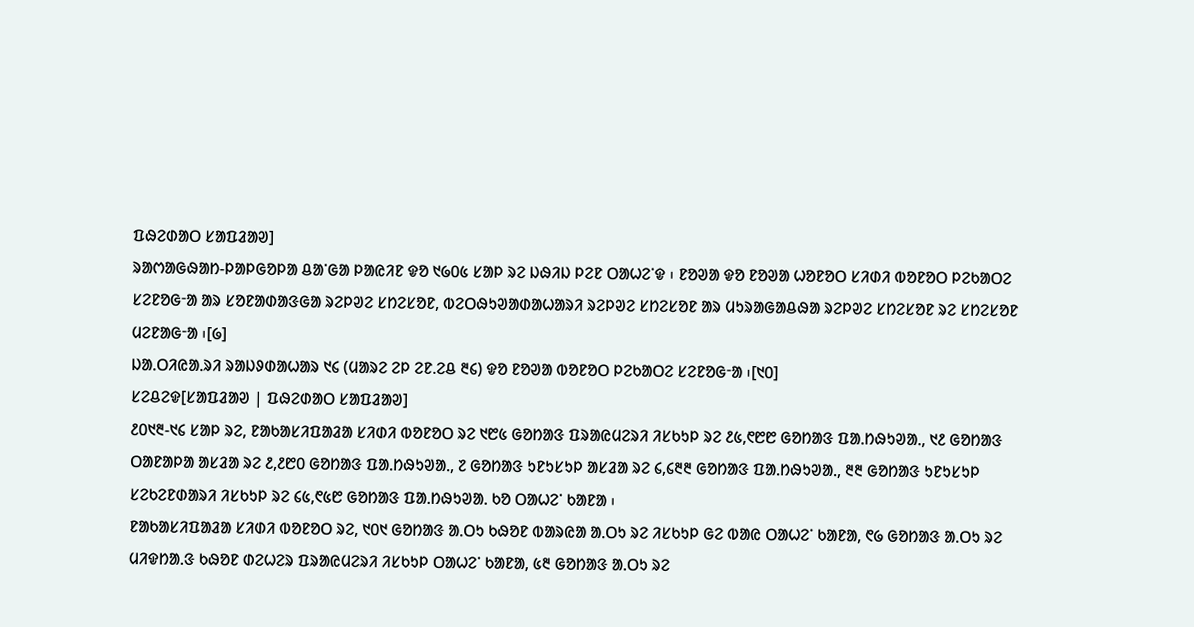ᱯᱷᱮᱰᱟᱛ ᱥᱟᱯᱲᱟᱣ]
ᱨᱟᱬᱟᱜᱷᱟᱴ-ᱞᱟᱞᱜᱚᱞᱟ ᱪᱟᱸᱜᱟ ᱞᱟᱭᱤᱱ ᱫᱚ ᱑᱙᱐᱕ ᱥᱟᱞ ᱨᱮ ᱡᱷᱤᱡ ᱞᱮᱱ ᱛᱟᱦᱮᱸᱫ ᱾ ᱱᱚᱣᱟ ᱫᱚ ᱱᱚᱣᱟ ᱦᱚᱱᱚᱛ ᱥᱤᱰᱤ ᱵᱚᱱᱚᱛ ᱞᱮᱠᱟᱛᱮ ᱥᱮᱱᱚᱜᱼᱟ ᱟᱨ ᱥᱚᱱᱟᱰᱟᱝᱜᱟ ᱨᱮᱞᱣᱮ ᱥᱴᱮᱥᱚᱱ, ᱵᱮᱛᱷᱩᱣᱟᱰᱟᱦᱟᱨᱤ ᱨᱮᱞᱣᱮ ᱥᱴᱮᱥᱚᱱ ᱟᱨ ᱢᱩᱨᱟᱜᱟᱪᱷᱟ ᱨᱮᱞᱣᱮ ᱥᱴᱮᱥᱚᱱ ᱨᱮ ᱥᱴᱮᱥᱚᱱ ᱢᱮᱱᱟᱜᱼᱟ ᱾[᱙]
ᱡᱟᱹᱛᱤᱭᱟᱹᱨᱤ ᱨᱟᱡᱽᱰᱟᱦᱟᱨ ᱑᱔ (ᱢᱟᱨᱮ ᱮᱞ ᱮᱱ.ᱮᱪ ᱓᱔) ᱫᱚ ᱱᱚᱣᱟ ᱵᱚᱱᱚᱛ ᱞᱮᱠᱟᱛᱮ ᱥᱮᱱᱚᱜᱼᱟ ᱾[᱑᱐]
ᱥᱮᱪᱮᱫ[ᱥᱟᱯᱲᱟᱣ | ᱯᱷᱮᱰᱟᱛ ᱥᱟᱯᱲᱟᱣ]
᱒᱐᱑᱓-᱑᱔ ᱥᱟᱞ ᱨᱮ, ᱱᱟᱠᱟᱥᱤᱯᱟᱲᱟ ᱥᱤᱰᱤ ᱵᱚᱱᱚᱛ ᱨᱮ ᱑᱘᱕ ᱜᱚᱴᱟᱝ ᱯᱨᱟᱭᱢᱮᱨᱤ ᱤᱥᱠᱩᱞ ᱨᱮ ᱒᱕,᱖᱘᱘ ᱜᱚᱴᱟᱝ ᱯᱟᱹᱴᱷᱩᱣᱟᱹ, ᱑᱒ ᱜᱚᱴᱟᱝ ᱛᱟᱱᱟᱞᱟ ᱟᱥᱲᱟ ᱨᱮ ᱒,᱒᱘᱐ ᱜᱚᱴᱟᱝ ᱯᱟᱹᱴᱷᱩᱣᱟᱹ, ᱗ ᱜᱚᱴᱟᱝ ᱩᱱᱩᱥᱩᱞ ᱟᱥᱲᱟ ᱨᱮ ᱔,᱔᱓᱓ ᱜᱚᱴᱟᱝ ᱯᱟᱹᱴᱷᱩᱣᱟᱹ, ᱓᱓ ᱜᱚᱴᱟᱝ ᱩᱱᱩᱥᱩᱞ ᱥᱮᱠᱮᱱᱰᱟᱨᱤ ᱤᱥᱠᱩᱞ ᱨᱮ ᱔᱕,᱖᱕᱘ ᱜᱚᱴᱟᱝ ᱯᱟᱹᱴᱷᱩᱣᱟᱹ ᱠᱚ ᱛᱟᱦᱮᱸ ᱠᱟᱱᱟ ᱾
ᱱᱟᱠᱟᱥᱤᱯᱟᱲᱟ ᱥᱤᱰᱤ ᱵᱚᱱᱚᱛ ᱨᱮ, ᱑᱐᱑ ᱜᱚᱴᱟᱝ ᱟᱹᱛᱩ ᱠᱷᱚᱱ ᱵᱟᱨᱭᱟ ᱟᱹᱛᱩ ᱨᱮ ᱤᱥᱠᱩᱞ ᱜᱮ ᱵᱟᱭ ᱛᱟᱦᱮᱸ ᱠᱟᱱᱟ, ᱖᱙ ᱜᱚᱴᱟᱝ ᱟᱹᱛᱩ ᱨᱮ ᱢᱤᱫᱴᱟᱹᱝ ᱠᱷᱚᱱ ᱰᱮᱦᱮᱨ ᱯᱨᱟᱭᱢᱮᱨᱤ ᱤᱥᱠᱩᱞ ᱛᱟᱦᱮᱸ ᱠᱟᱱᱟ, ᱕᱓ ᱜᱚᱴᱟᱝ ᱟᱹᱛᱩ ᱨᱮ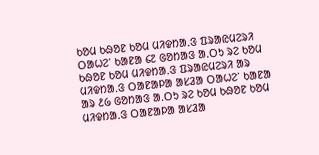ᱠᱚᱢ ᱠᱷᱚᱱ ᱠᱚᱢ ᱢᱤᱫᱴᱟᱹᱝ ᱯᱨᱟᱭᱢᱮᱨᱤ ᱛᱟᱦᱮᱸ ᱠᱟᱱᱟ ᱔᱗ ᱜᱚᱴᱟᱝ ᱟᱹᱛᱩ ᱨᱮ ᱠᱚᱢ ᱠᱷᱚᱱ ᱠᱚᱢ ᱢᱤᱫᱴᱟᱹᱝ ᱯᱨᱟᱭᱢᱮᱨᱤ ᱟᱨ ᱢᱤᱫᱴᱟᱹᱝ ᱛᱟᱱᱟᱞᱟ ᱟᱥᱲᱟ ᱛᱟᱦᱮᱸ ᱠᱟᱱᱟ ᱟᱨ ᱒᱙ ᱜᱚᱴᱟᱝ ᱟᱹᱛᱩ ᱨᱮ ᱠᱚᱢ ᱠᱷᱚᱱ ᱠᱚᱢ ᱢᱤᱫᱴᱟᱹᱝ ᱛᱟᱱᱟᱞᱟ ᱟᱥᱲᱟ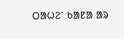ᱛᱟᱦᱮᱸ ᱠᱟᱱᱟ ᱟᱨ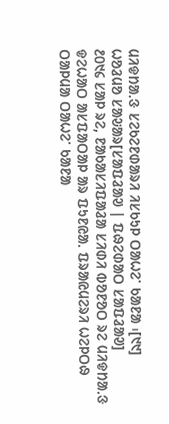ᱢᱤᱫᱴᱟᱹᱝ ᱥᱮᱠᱮᱱᱰᱟᱨᱤ ᱤᱥᱠᱩᱞ ᱛᱟᱦᱮᱸ ᱠᱟᱱᱟ ᱾[᱑᱑]
ᱦᱚᱲᱢᱚ ᱥᱟᱶᱟᱨ[ᱥᱟᱯᱲᱟᱣ | ᱯᱷᱮᱰᱟᱛ ᱥᱟᱯᱲᱟᱣ]
᱒᱐᱑᱔ ᱥᱟᱞ ᱨᱮ, ᱱᱟᱠᱟᱥᱤᱯᱟᱲᱟ ᱥᱤᱰᱤ ᱵᱚᱱᱚᱛ ᱨᱮ ᱢᱤᱫᱴᱟᱹᱝ ᱫᱮᱦᱟᱛ ᱟᱥᱯᱟᱛᱟᱞ ᱟᱨ ᱯᱩᱱᱭᱟᱹ ᱯᱨᱟᱭᱢᱮᱨᱤ ᱦᱮᱞᱛᱷ ᱛᱟᱞᱢᱟ ᱛᱟᱦᱮᱸ ᱠᱟᱱᱟ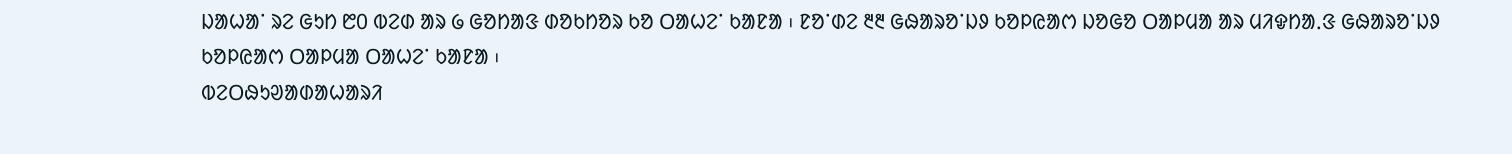ᱡᱟᱦᱟᱸ ᱨᱮ ᱜᱩᱴ ᱘᱐ ᱵᱮᱰ ᱟᱨ ᱙ ᱜᱚᱴᱟᱝ ᱰᱚᱠᱴᱚᱨ ᱠᱚ ᱛᱟᱦᱮᱸ ᱠᱟᱱᱟ ᱾ ᱱᱚᱸᱰᱮ ᱓᱓ ᱜᱷᱟᱨᱚᱸᱡᱽ ᱠᱚᱞᱭᱟᱬ ᱡᱚᱜᱚ ᱛᱟᱞᱢᱟ ᱟᱨ ᱢᱤᱫᱴᱟᱹᱝ ᱜᱷᱟᱨᱚᱸᱡᱽ ᱠᱚᱞᱭᱟᱬ ᱛᱟᱞᱢᱟ ᱛᱟᱦᱮᱸ ᱠᱟᱱᱟ ᱾
ᱵᱮᱛᱷᱩᱣᱟᱰᱟᱦᱟᱨᱤ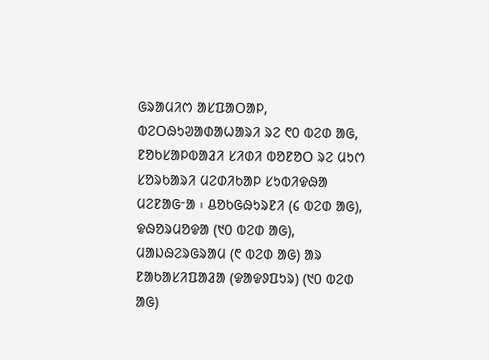ᱜᱨᱟᱢᱤᱬ ᱟᱥᱯᱟᱛᱟᱞ, ᱵᱮᱛᱷᱩᱣᱟᱰᱟᱦᱟᱨᱤ ᱨᱮ ᱖᱐ ᱵᱮᱰ ᱟᱜ, ᱱᱚᱠᱥᱟᱞᱵᱟᱲᱤ ᱥᱤᱰᱤ ᱵᱚᱱᱚᱛ ᱨᱮ ᱢᱩᱬ ᱥᱚᱨᱠᱟᱨᱤ ᱢᱮᱰᱤᱠᱟᱞ ᱥᱩᱵᱤᱫᱷᱟ ᱢᱮᱱᱟᱜᱼᱟ ᱾ ᱪᱚᱠᱜᱷᱩᱨᱱᱤ (᱔ ᱵᱮᱰ ᱟᱜ), ᱫᱷᱚᱨᱢᱚᱫᱟ (᱑᱐ ᱵᱮᱰ ᱟᱜ), ᱢᱟᱡᱷᱮᱨᱜᱨᱟᱢ (᱖ ᱵᱮᱰ ᱟᱜ) ᱟᱨ ᱱᱟᱠᱟᱥᱤᱯᱟᱲᱟ (ᱫᱟᱫᱽᱯᱩᱨ) (᱑᱐ ᱵᱮᱰ ᱟᱜ)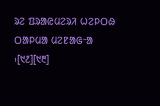ᱨᱮ ᱯᱨᱟᱭᱢᱮᱨᱤ ᱦᱮᱞᱛᱷ ᱛᱟᱞᱢᱟ ᱢᱮᱱᱟᱜᱼᱟ ᱾[᱑᱒][᱑᱓]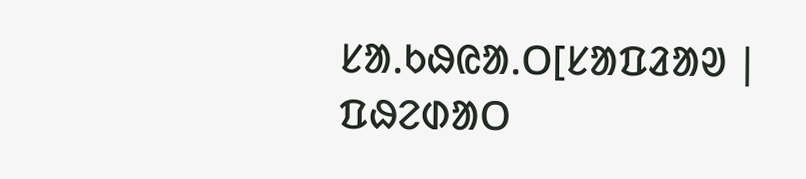ᱥᱟᱹᱠᱷᱭᱟᱹᱛ[ᱥᱟᱯᱲᱟᱣ | ᱯᱷᱮᱰᱟᱛ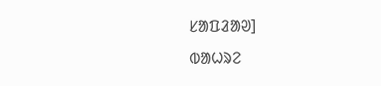ᱥᱟᱯᱲᱟᱣ]
ᱵᱟᱦᱨᱮ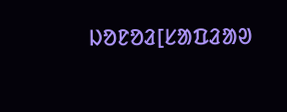ᱡᱚᱱᱚᱲ[ᱥᱟᱯᱲᱟᱣ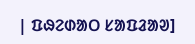| ᱯᱷᱮᱰᱟᱛ ᱥᱟᱯᱲᱟᱣ]